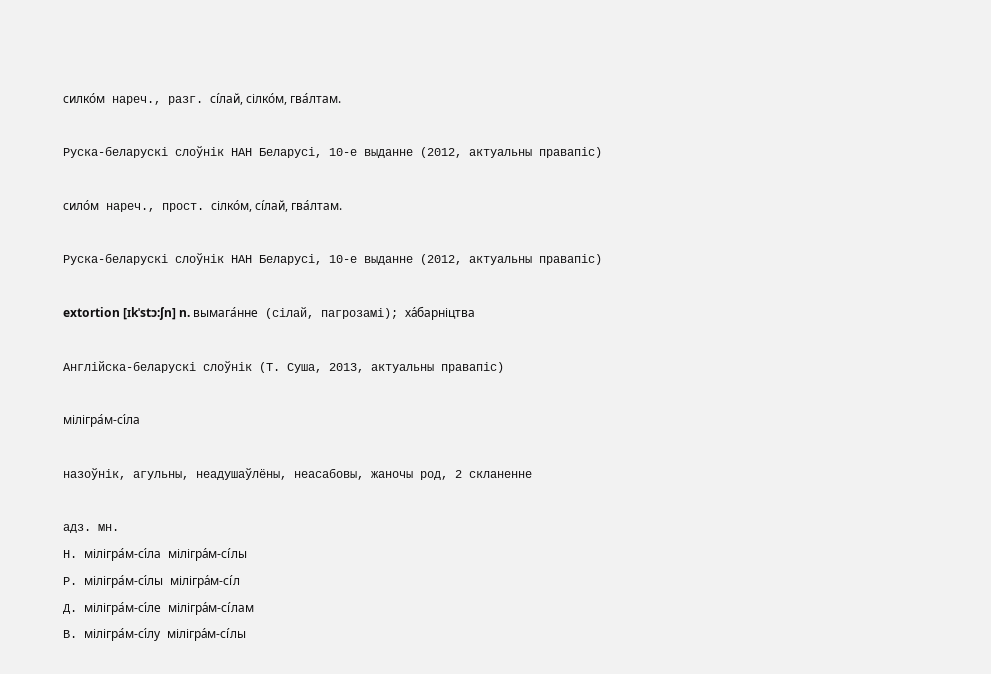силко́м нареч., разг. сі́лай, сілко́м, гва́лтам.

Руска-беларускі слоўнік НАН Беларусі, 10-е выданне (2012, актуальны правапіс)

сило́м нареч., прост. сілко́м, сі́лай, гва́лтам.

Руска-беларускі слоўнік НАН Беларусі, 10-е выданне (2012, актуальны правапіс)

extortion [ɪkˈstɔ:ʃn] n. вымага́нне (сілай, пагрозамі); ха́барніцтва

Англійска-беларускі слоўнік (Т. Суша, 2013, актуальны правапіс)

мілігра́м-сі́ла

назоўнік, агульны, неадушаўлёны, неасабовы, жаночы род, 2 скланенне

адз. мн.
Н. мілігра́м-сі́ла мілігра́м-сі́лы
Р. мілігра́м-сі́лы мілігра́м-сі́л
Д. мілігра́м-сі́ле мілігра́м-сі́лам
В. мілігра́м-сі́лу мілігра́м-сі́лы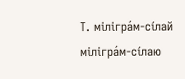Т. мілігра́м-сі́лай
мілігра́м-сі́лаю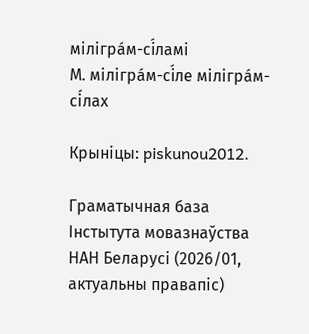мілігра́м-сі́ламі
М. мілігра́м-сі́ле мілігра́м-сі́лах

Крыніцы: piskunou2012.

Граматычная база Інстытута мовазнаўства НАН Беларусі (2026/01, актуальны правапіс)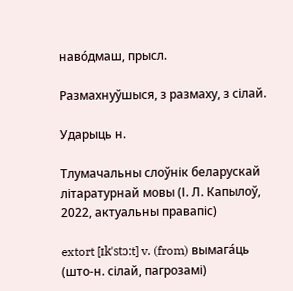наво́дмаш, прысл.

Размахнуўшыся, з размаху, з сілай.

Ударыць н.

Тлумачальны слоўнік беларускай літаратурнай мовы (І. Л. Капылоў, 2022, актуальны правапіс)

extort [ɪkˈstɔ:t] v. (from) вымага́ць (што-н. сілай, пагрозамі)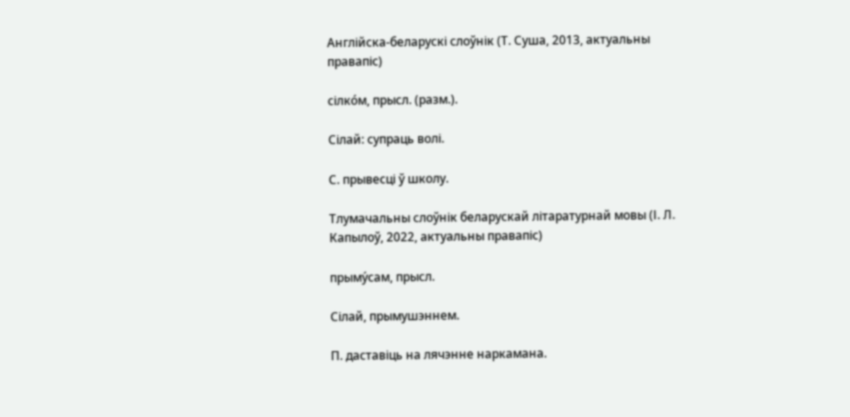Англійска-беларускі слоўнік (Т. Суша, 2013, актуальны правапіс)

сілко́м, прысл. (разм.).

Сілай: супраць волі.

С. прывесці ў школу.

Тлумачальны слоўнік беларускай літаратурнай мовы (І. Л. Капылоў, 2022, актуальны правапіс)

прыму́сам, прысл.

Сілай, прымушэннем.

П. даставіць на лячэнне наркамана.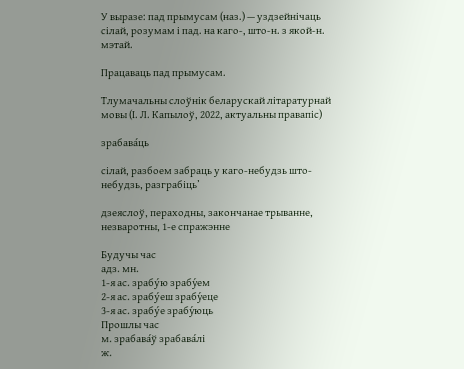У выразе: пад прымусам (наз.) — уздзейнічаць сілай, розумам і пад. на каго-, што-н. з якой-н. мэтай.

Працаваць пад прымусам.

Тлумачальны слоўнік беларускай літаратурнай мовы (І. Л. Капылоў, 2022, актуальны правапіс)

зрабава́ць

сілай, разбоем забраць у каго-небудзь што-небудзь, разграбіць’

дзеяслоў, пераходны, закончанае трыванне, незваротны, 1-е спражэнне

Будучы час
адз. мн.
1-я ас. зрабу́ю зрабу́ем
2-я ас. зрабу́еш зрабу́еце
3-я ас. зрабу́е зрабу́юць
Прошлы час
м. зрабава́ў зрабава́лі
ж.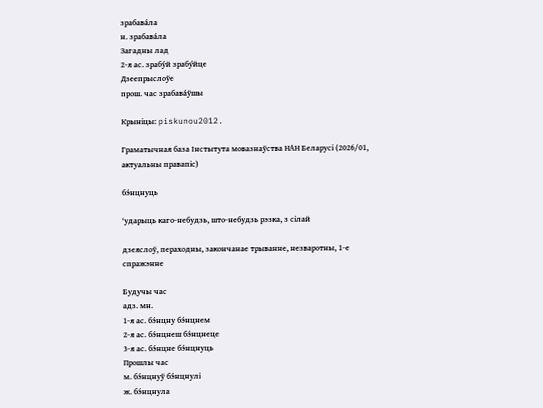зрабава́ла
н. зрабава́ла
Загадны лад
2-я ас. зрабу́й зрабу́йце
Дзеепрыслоўе
прош. час зрабава́ўшы

Крыніцы: piskunou2012.

Граматычная база Інстытута мовазнаўства НАН Беларусі (2026/01, актуальны правапіс)

бэ́нцнуць

‘ударыць каго-небудзь, што-небудзь рэзка, з сілай

дзеяслоў, пераходны, закончанае трыванне, незваротны, 1-е спражэнне

Будучы час
адз. мн.
1-я ас. бэ́нцну бэ́нцнем
2-я ас. бэ́нцнеш бэ́нцнеце
3-я ас. бэ́нцне бэ́нцнуць
Прошлы час
м. бэ́нцнуў бэ́нцнулі
ж. бэ́нцнула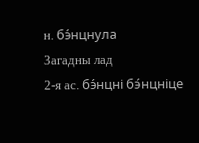н. бэ́нцнула
Загадны лад
2-я ас. бэ́нцні бэ́нцніце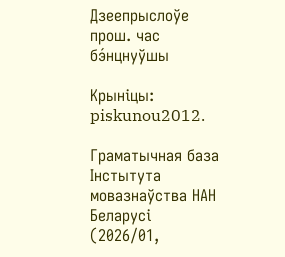Дзеепрыслоўе
прош. час бэ́нцнуўшы

Крыніцы: piskunou2012.

Граматычная база Інстытута мовазнаўства НАН Беларусі (2026/01,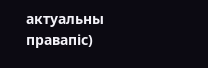актуальны правапіс)